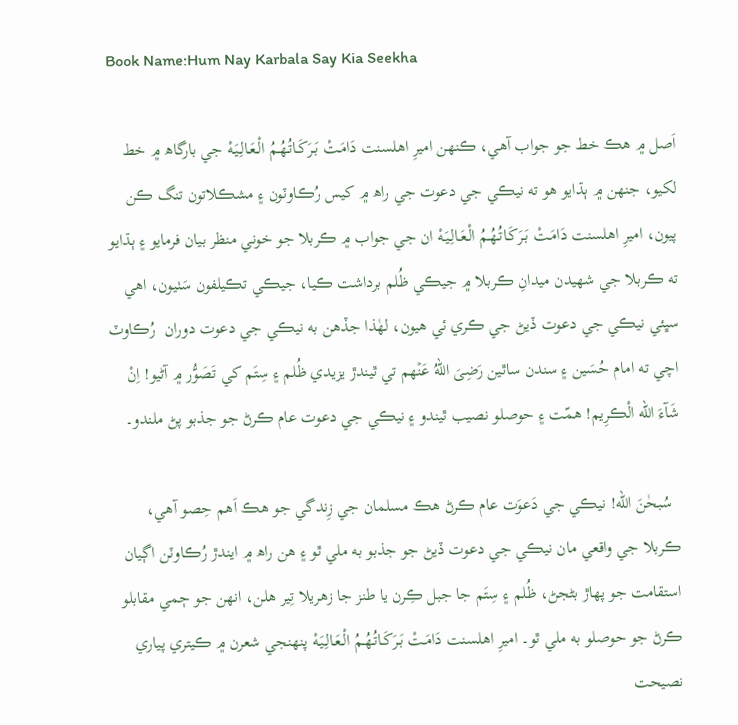Book Name:Hum Nay Karbala Say Kia Seekha

اَصل ۾ هڪ خط جو جواب آهي، ڪنهن اميرِ اهلسنت دَامَـتْ بَـرَكَـاتُـهُـمُ الْـعَـالِـيَـهْ جي بارگاھ ۾ خط لکيو، جنهن ۾ ٻڌايو هو ته نيڪي جي دعوت جي راھ ۾ کيس رُڪاوٽون ۽ مشڪلاتون تنگ ڪن پيون، اميرِ اهلسنت دَامَـتْ بَـرَكَـاتُـهُـمُ الْـعَـالِـيَـهْ ان جي جواب ۾ ڪربلا جو خوني منظر بيان فرمايو ۽ ٻڌايو ته ڪربلا جي شهيدن ميدانِ ڪربلا ۾ جيڪي ظُلم برداشت ڪيا، جيڪي تڪيلفون سَٺيون، اهي سڀئي نيڪي جي دعوت ڏيڻ جي ڪري ئي هيون، لهٰذا جڏهن به نيڪي جي دعوت دوران  رُڪاوٽ اچي ته امام حُسَين ۽ سندن ساٿين رَضِىَ اللهُ عَنۡهم تي ٿيندڙ يزيدي ظُلم ۽ سِتَم کي تَصَوُّر ۾ آڻيو! اِنْ شَآءَ الله الْڪرِيم! همّت ۽ حوصلو نصيب ٿيندو ۽ نيڪي جي دعوت عام ڪرڻ جو جذبو پڻ ملندو۔

  سُبحٰنَ الله! نيڪي جي دَعوَت عام ڪرڻ هڪ مسلمان جي زِندگي جو هڪ اَهم حِصو آهي، ڪربلا جي واقعي مان نيڪي جي دعوت ڏيڻ جو جذبو به ملي ٿو ۽ هن راھ ۾ ايندڙ رُڪاوٽن اڳيان استقامت جو پهاڙ بڻجڻ، ظُلم ۽ سِتَم جا جبل ڪِرن يا طنز جا زهريلا تِير هلن، انهن جو ڄمي مقابلو ڪرڻ جو حوصلو به ملي ٿو۔ اميرِ اهلسنت دَامَـتْ بَـرَكَـاتُـهُـمُ الْـعَـالِـيَـهْ پنهنجي شعرن ۾ ڪيتري پياري نصيحت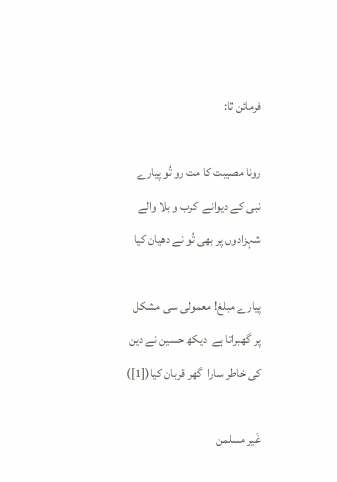فرمائن ٿا:

رونا مصیبت کا مت رو تُو پیارے نبی کے دیوانے  کرب و بلا والے شہزادوں پر بھی تُو نے دھیان کیا

پیارے مبلغ! معمولی سی مشکل پر گھبراتا ہے  دیکھ حسین نے دین کی خاطر سارا  گھر قربان کیا([1])

غَير مسلمن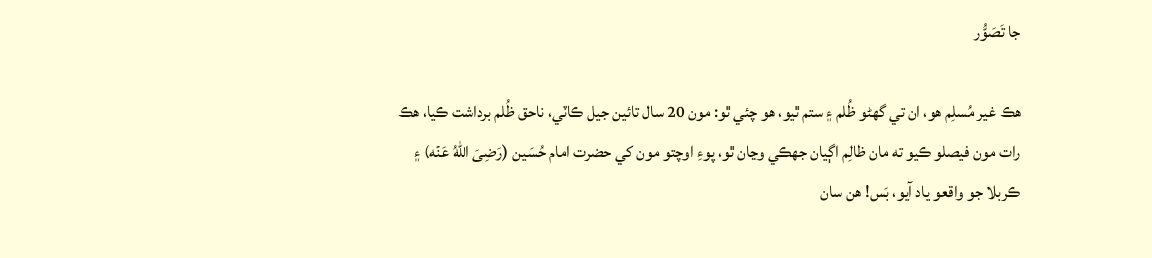جا تَصَوُّر

هڪ غير مُسلِم هو، ان تي گھڻو ظُلم ۽ ستم ٿيو، هو چئي ٿو: مون 20 سال تائين جيل ڪاٽي، ناحق ظُلم برداشت ڪيا، هڪ رات مون فيصلو ڪيو ته مان ظالِم اڳيان جھڪي وڃان ٿو، پوءِ اوچتو مون کي حضرت امام حُسَين (رَضِىَ اللهُ عَنۡه) ۽ ڪربلا جو واقعو ياد آيو، بَس! هن سان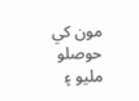مون کي حوصلو مليو ۽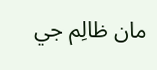مان ظالِم جي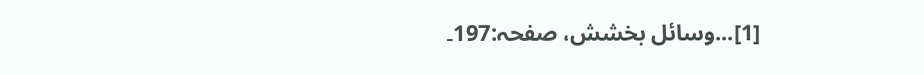[1]...وسائل بخشش، صفحہ:197۔